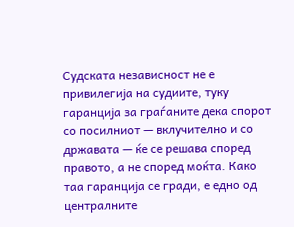Судската независност не е привилегија на судиите, туку гаранција за граѓаните дека спорот со посилниот — вклучително и со државата — ќе се решава според правото, а не според моќта. Како таа гаранција се гради, е едно од централните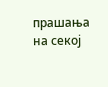прашања на секој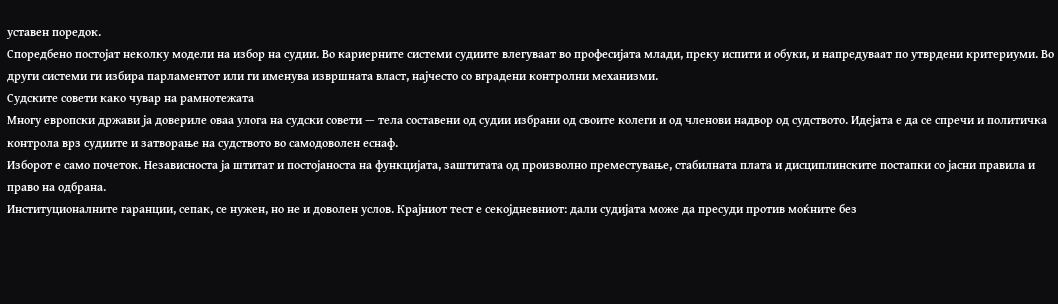уставен поредок.
Споредбено постојат неколку модели на избор на судии. Во кариерните системи судиите влегуваат во професијата млади, преку испити и обуки, и напредуваат по утврдени критериуми. Во други системи ги избира парламентот или ги именува извршната власт, најчесто со вградени контролни механизми.
Судските совети како чувар на рамнотежата
Многу европски држави ја довериле оваа улога на судски совети — тела составени од судии избрани од своите колеги и од членови надвор од судството. Идејата е да се спречи и политичка контрола врз судиите и затворање на судството во самодоволен еснаф.
Изборот е само почеток. Независноста ја штитат и постојаноста на функцијата, заштитата од произволно преместување, стабилната плата и дисциплинските постапки со јасни правила и право на одбрана.
Институционалните гаранции, сепак, се нужен, но не и доволен услов. Крајниот тест е секојдневниот: дали судијата може да пресуди против моќните без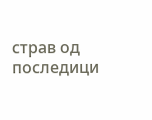страв од последици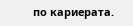по кариерата.